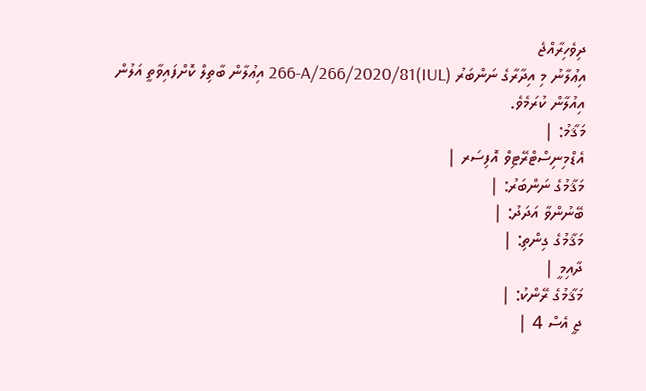ދިވެހިރާއްޖެ
އިޢުލާނު މި އިދާރާގެ ނަންބަރު (IUL)266-A/266/2020/81 އިޢުލާން ބާތިލް ކޮށްފައިވާތީ އަލުން އިއުލާން ކުރަމެވެ.
މަޤާމު: |
އެޑްމިނިސްޓްރޭޓިވް އޮފިސަރ |
މަޤާމުގެ ނަންބަރު: |
ބޭނުންވާ އަދަދު: |
މަޤާމުގެ ގިންތި: |
ދާއިމީ |
މަޤާމުގެ ރޭންކު: |
ޖީ އެސް 4 |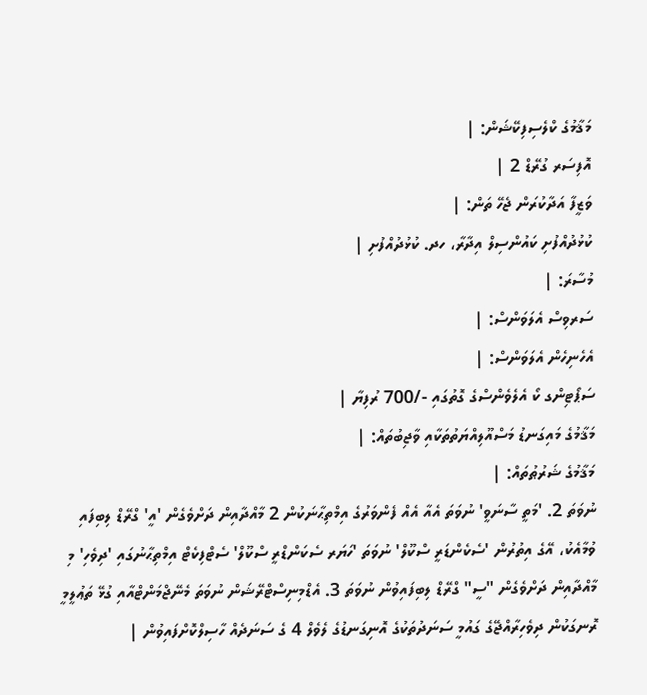މަޤާމުގެ ކްލެސިފިކޭޝަން: |
އޮފިސަރ ގުރޭޑް 2 |
ވަޒީފާ އަދާކުރަން ޖެހޭ ތަން: |
ކުޅުދުއްފުށި ކައުންސިލް އިދާރާ، ހދ. ކުޅުދުއްފުށި |
މުސާރަ: |
ސަރވިސް އެލަވަންސް: |
އެހެނިހެން އެލަވަންސް: |
ސަޕޯޓިންގ ކޯ އެލެވެންސްގެ ގޮތުގައި -/700 ރުފިޔާ |
މަޤާމުގެ މައިގަނޑު މަސްއޫލިއްޔަތުތަކާއި ވާޖިބުތައް: |
މަޤާމުގެ ޝަރުޠުތައް: |
ނުވަތަ 2. 'މަތީ ސާނަވީ' ނުވަތަ އެއާ އެއް ފެންވަރުގެ އިމްތިޙާނަކުން 2 މާއްދާއިން ދަށްވެގެން 'އީ' ގްރޭޑް ލިބިފައި ވުމާއެކު، އޭގެ އިތުރުން 'ސެކެންޑަރީ ސްކޫލް' ނުވަތަ 'ހަޔަރ ސެކަންޑްރީ ސްކޫލް' ސެޓްފިކެޓް އިމްތިޙާނުގައި 'ދިވެހި' މި މާއްދާއިން ދަށްވެގެން "ސީ" ގްރޭޑް ލިބިފައިވުން ނުވަތަ 3. އެޑްމިނިސްޓްރޭޝަން ނުވަތަ މެނޭޖްމަންޓްއާއި ގުޅޭ ތަޢުލީމީ ރޮނގަކުން ދިވެހިރާއްޖޭގެ ގައުމީ ސަނަދުތަކުގެ އޮނިގަނޑުގެ ލެވެލް 4 ގެ ސަނަދެއް ހާސިލްކޮށްފައިވުން |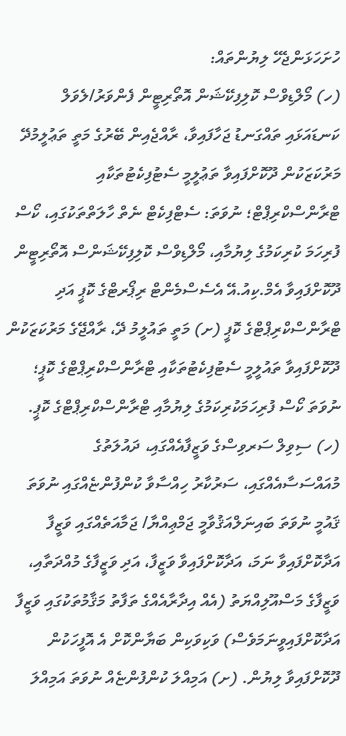ހުށަހަޅަންޖެހޭ ލިޔުންތައް:
(ހ) މޯލްޑިވްސް ކޮލިފިކޭޝަން އޮތޯރިޓީން ފެންވަރު/ލެވަލް ކަނޑައަޅައި ތައްގަނޑު ޖަހާފައިވާ، ރާއްޖެއިން ބޭރުގެ މަތީ ތަޢުލީމުދޭ މަރުކަޒަކުން ދޫކޮށްފައިވާ ތަޢުލީމީ ސެޓުފިކެޓުތަކާއި ޓްރާންސްކްރިޕްޓް؛ ނުވަތަ: ސެޓްފިކެޓް ނެތް ހާލަތްތަކުގައި، ކޯސް ފުރިހަމަ ކުރިކަމުގެ ލިޔުމާއި، މޯލްޑިވްސް ކޮލިފިކޭޝަންސް އޮތޯރިޓީން ދޫކޮށްފައިވާ އެމް.ކިއު.އޭ އެސެސްމެންޓް ރިޕޯރޓްގެ ކޮޕީ އަދި ޓްރާންސްކްރިޕްޓްގެ ކޮޕީ (ށ) މަތީ ތައުލީމު ދޭ، ރާއްޖޭގެ މަރުކަޒަކުން ދޫކޮށްފައިވާ ތައުލީމީ ސެޓުފިކެޓުތަކާއި ޓްރާންސްކްރިޕްޓްގެ ކޮޕީ؛ ނުވަތަ ކޯސް ފުރިހަމަކުރިކަމުގެ ލިޔުމާއި ޓްރާންސްކްރިޕްޓްގެ ކޮޕީ.
(ހ) ސިވިލް ސަރވިސްގެ ވަޒީފާއެއްގައި، ދައުލަތުގެ މުއައްސަސާއެއްގައި، ސަރުކާރު ހިއްސާވާ ކުންފުންޏެއްގައި ނުވަތަ ޤައުމީ ނުވަތަ ބައިނަލްއަޤުވާމީ ޖަމްޢިއްޔާ/ ޖަމާއަތެއްގައި ވަޒީފާ އަދާކޮށްފައިވާ ނަމަ، އަދާކޮށްފައިވާ ވަޒީފާ، އަދި ވަޒީފާގެ މުއްދަތާއި، ވަޒީފާގެ މަސްއޫލިއްޔަތު (އެއް އިދާރާއެއްގެ ތަފާތު މަޤާމުތަކުގައި ވަޒީފާ އަދާކޮށްފައިވީނަމަވެސް) ވަކިވަކިން ބަޔާންކޮށް އެ އޮފީހަކުން ދޫކޮށްފައިވާ ލިޔުން. (ށ) އަމިއްލަ ކުންފުންޏެއް ނުވަތަ އަމިއްލަ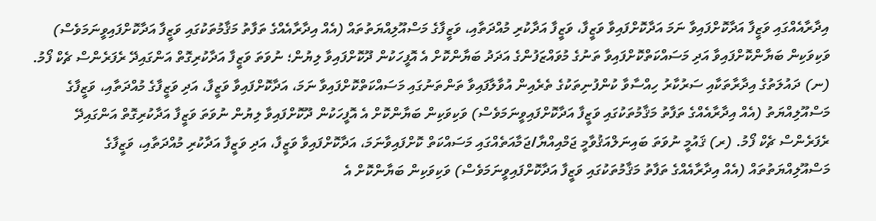އިދާރާއެއްގައި ވަޒީފާ އަދާކޮށްފައިވާ ނަމަ އަދާކޮށްފައިވާ ވަޒީފާ، ވަޒީފާ އަދާކުރި މުއްދަތާއި، ވަޒީފާގެ މަސްއޫލިއްޔަތުތައް (އެއް އިދާރާއެއްގެ ތަފާތު މަޤާމުތަކުގައި ވަޒީފާ އަދާކޮށްފައިވީނަމަވެސް) ވަކިވަކިން ބަޔާންކޮށްފައިވާ އަދި މަސައްކަތްކޮށްފައިވާ ތަނުގެ މުވައްޒަފުންގެ އަދަދު ބަޔާންކޮށް އެ އޮފީހަކުން ދޫކޮށްފައިވާ ލިޔުން؛ ނުވަތަ ވަޒީފާ އަދާކުރިގޮތް އަންގައިދޭ ރެފަރެންސް ޗެކް ފޯމު. (ނ) ދައުލަތުގެ އިދާރާތަކާއި ސަރުކާރު ހިއްސާވާ ކުންފުނިތަކުގެ ތެރެއިން އުވާލާފައިވާ ތަންތަނުގައި މަސައްކަތްކޮށްފައިވާ ނަމަ، އަދާކޮށްފައިވާ ވަޒީފާ، އަދި ވަޒީފާގެ މުއްދަތާއި، ވަޒީފާގެ މަސްއޫލިއްޔަތު (އެއް އިދާރާއެއްގެ ތަފާތު މަޤާމުތަކުގައި ވަޒީފާ އަދާކޮށްފައިވީނަމަވެސް) ވަކިވަކިން ބަޔާންކޮށް އެ އޮފީހަކުން ދޫކޮށްފައިވާ ލިޔުން ނުވަތަ ވަޒީފާ އަދާކުރިގޮތް އަންގައިދޭ ރެފަރެންސް ޗެކް ފޯމު. (ރ) ޤައުމީ ނުވަތަ ބައިނަލްއަޤުވާމީ ޖަމްއިއްޔާ/ޖަމާއަތެއްގައި މަސައްކަތް ކޮށްފައިވާނަމަ، އަދާކޮށްފައިވާ ވަޒީފާ، އަދި ވަޒީފާ އަދާކުރި މުއްދަތާއި، ވަޒީފާގެ މަސްއޫލިއްޔަތުތައް (އެއް އިދާރާއެއްގެ ތަފާތު މަޤާމުތަކުގައި ވަޒީފާ އަދާކޮށްފައިވީނަމަވެސް) ވަކިވަކިން ބަޔާންކޮށް އެ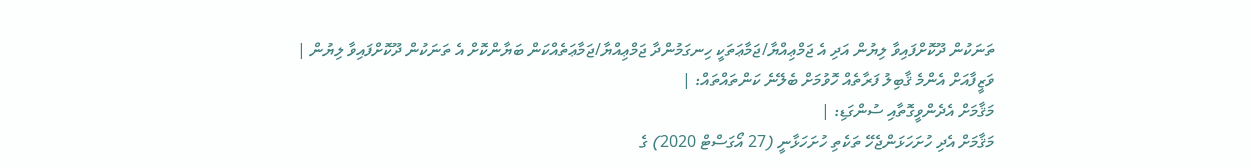ތަނަކުން ދޫކޮށްފައިވާ ލިޔުން އަދި އެ ޖަމްޢިއްޔާ/ޖަމާޢަތަކީ ހިނގަމުންދާ ޖަމްޢިއްޔާ/ޖަމާޢަތެއްކަން ބަޔާންކޮށް އެ ތަނަކުން ދޫކޮށްފައިވާ ލިޔުން |
ވަޒީފާއަށް އެންމެ ޤާބިލު ފަރާތެއް ހޮވުމަށް ބެލޭނެ ކަންތައްތައް: |
މަޤާމަށް އެދެންވީގޮތާއި ސުންގަޑި: |
މަޤާމަށް އެދި ހުށަހަޅަންޖެހޭ ތަކެތި ހުށަހަޅާނީ (27 އޯގަސްޓް 2020) ގެ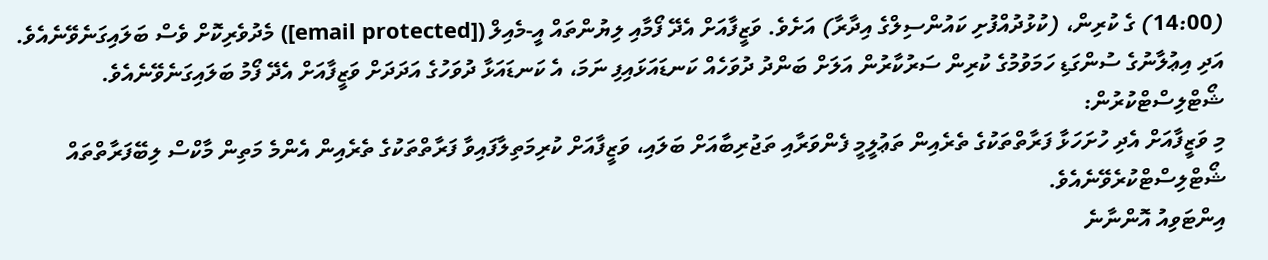(14:00) ގެ ކުރިން، (ކުޅުދުއްފުށި ކައުންސިލްގެ އިދާރާ) އަށެވެ. ވަޒީފާއަށް އެދޭ ފޯމާއި ލިޔުންތައް އީ-މެއިލް ([email protected]) މެދުވެރިކޮށް ވެސް ބަލައިގަނެވޭނެއެވެ. އަދި އިޢުލާނުގެ ސުންގަޑި ހަމަވުމުގެ ކުރިން ސަރުކާރުން އަލަށް ބަންދު ދުވަހެއް ކަނޑައަޅައިފި ނަމަ، އެ ކަނޑައަޅާ ދުވަހުގެ އަދަދަށް ވަޒީފާއަށް އެދޭ ފޯމު ބަލައިގަނެވޭނެއެވެ.
ޝޯޓްލިސްޓްކުރުން:
މި ވަޒީފާއަށް އެދި ހުށަހަޅާ ފަރާތްތަކުގެ ތެރެއިން ތަޢުލީމީ ފެންވަރާއި ތަޖުރިބާއަށް ބަލައި، ވަޒީފާއަށް ކުރިމަތިލާފައިވާ ފަރާތްތަކުގެ ތެރެއިން އެންމެ މަތިން މާކްސް ލިބޭފަރާތްތައް ޝޯޓްލިސްޓްކުރެވޭނެއެވެ.
އިންޓަވިއު އޮންނާނެ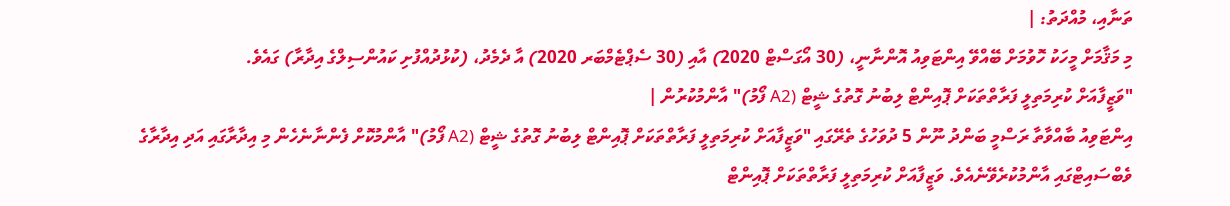ތަނާއި، މުއްދަތު: |
މި މަޤާމަށް މީހަކު ހޮވުމަށް ބޭއްވޭ އިންޓަވިއު އޮންނާނީ، (30 އޯގަސްޓް 2020) އާއި (30 ސެޕްޓެމްބަރ 2020) އާ ދެމެދު، (ކުޅުދުއްފުށި ކައުންސިލްގެ އިދާރާ) ގައެވެ.
"ވަޒީފާއަށް ކުރިމަތިލީ ފަރާތްތަކަށް ޕޮއިންޓް ލިބުނު ގޮތުގެ ޝީޓް (A2 ފޯމު)" އާންމުކުރުން |
އިންޓަވިއު ބާއްވާތާ ރަސްމީ ބަންދު ނޫން 5 ދުވަހުގެ ތެރޭގައި "ވަޒީފާއަށް ކުރިމަތިލީ ފަރާތްތަކަށް ޕޮއިންޓް ލިބުނު ގޮތުގެ ޝީޓް (A2 ފޯމު)" އާންމުކޮށް ފެންނާނެހެން މި އިދާރާގައި އަދި އިދާރާގެ ވެބްސައިޓްގައި އާންމުކުރެވޭނެއެވެ. ވަޒީފާއަށް ކުރިމަތިލީ ފަރާތްތަކަށް ޕޮއިންޓް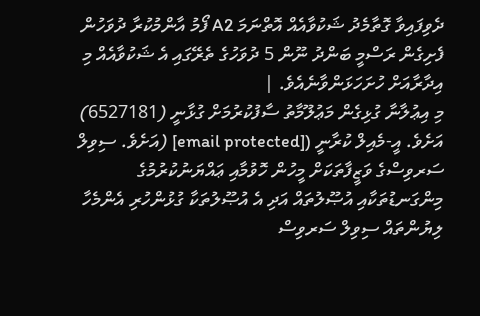ދެވިފައިވާ ގޮތާމެދު ޝަކުވާއެއް އޮތްނަމަ A2 ފޯމު އާންމުކުރާ ދުވަހުން ފެށިގެން ރަސްމީ ބަންދު ނޫން 5 ދުވަހުގެ ތެރޭގައި އެ ޝަކުވާއެއް މި އިދާރާއަށް ހުށަހަޅަންވާނެއެވެ. |
މި އިޢުލާނާ ގުޅިގެން މަޢުލޫމާތު ސާފުކުރުމަށް ގުޅާނީ (6527181) އަށެވެ. އީ-މެއިލް ކުރާނީ ([email protected] (އަށެވެ. ސިވިލް ސަރވިސްގެ ވަޒީފާތަކަށް މީހުން ހޮވުމާއި ޢައްޔަނުކުރުމުގެ މިންގަނޑުތަކާއި އުޞޫލުތައް އަދި އެ އުޞޫލުތަކާ ގުޅުންހުރި އެންމެހާ ލިޔުންތައް ސިވިލް ސަރވިސް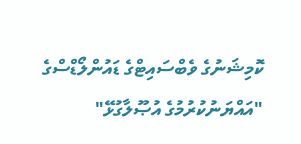ކޮމިޝަނުގެ ވެބްސައިޓްގެ ޑައުންލޯޑްސްގެ "އައްޔަނުކުރުމުގެ އުޞޫލާގުޅޭ"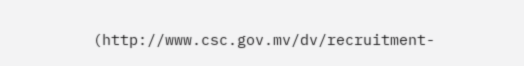(http://www.csc.gov.mv/dv/recruitment-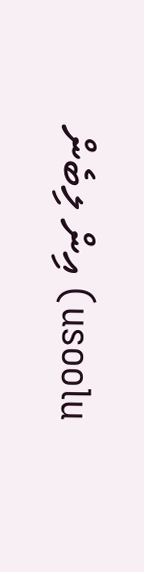usoolu) އިން ލިބެން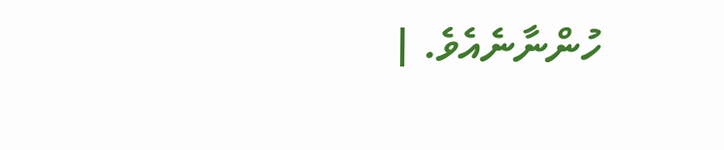ހުންނާނެއެވެ. |